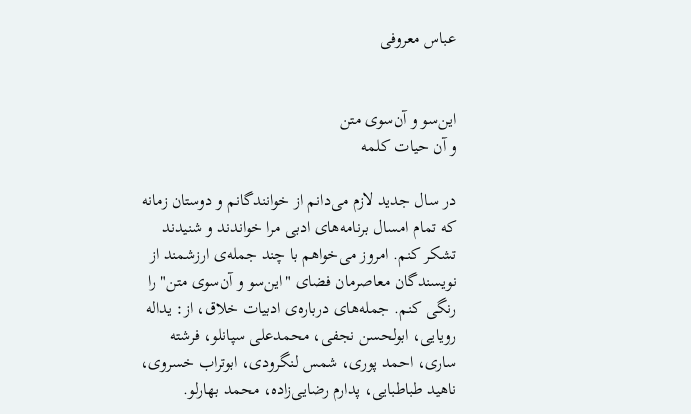عباس معروفی


این‌سو و آن‌سوی متن
و آن حيات کلمه

در سال جديد لازم می‌دانم از خوانندگانم و دوستان زمانه که تمام امسال برنامه‌های ادبی مرا خواندند و شنیدند تشکر کنم. امروز می‌خواهم با چند جمله‌ی ارزشمند از نویسندگان معاصرمان فضای "این‌سو و آن‌سوی متن" را رنگی کنم. جمله‌های درباره‌ی ادبيات خلاق، از: یداله رویایی، ابولحسن نجفی، محمدعلی سپانلو، فرشته ساری، احمد پوری، شمس لنگرودی، ابوتراب خسروی، ناهید طباطبایی، پدارم رضایی‌زاده، محمد بهارلو.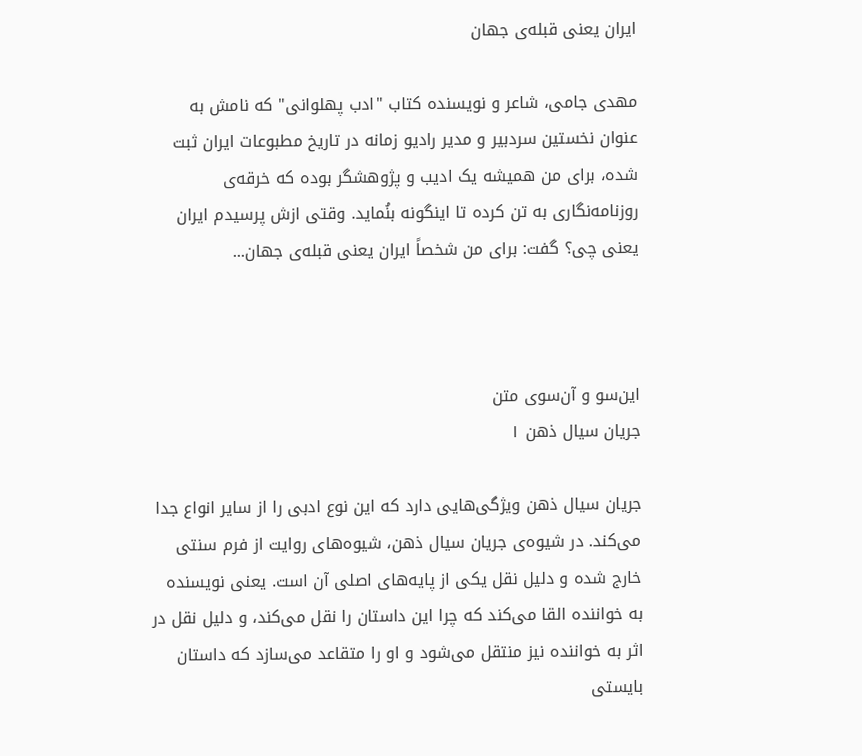ایران یعنی قبله‌ی جهان

مهدی جامی، شاعر و نويسنده کتاب "ادب پهلوانی" که نامش به عنوان نخستين سردبير و مدير راديو زمانه در تاريخ مطبوعات ايران ثبت شده، برای من همیشه یک ادیب و پژوهشگر بوده که خرقه‌ی روزنامه‌نگاری به تن کرده تا اینگونه بنُماید. وقتی ازش پرسيدم ايران يعنی چی؟ گفت: برای من شخصاً ایران یعنی قبله‌ی جهان...



این‌سو و آن‌سوی متن
جريان سيال ذهن ۱

جریان سیال ذهن ویژگی‌هایی دارد که این نوع ادبی را از سایر انواع جدا می‌کند. در شیوه‌ی جریان سیال ذهن، شیوه‌های روایت از فرم سنتی خارج شده و دلیل نقل یکی از پایه‌های اصلی آن است. یعنی نویسنده به خواننده القا‌ می‌کند که چرا این داستان را نقل می‌کند، و دلیل نقل در اثر به خواننده نیز منتقل می‌شود و او را متقاعد می‌سازد که داستان بایستی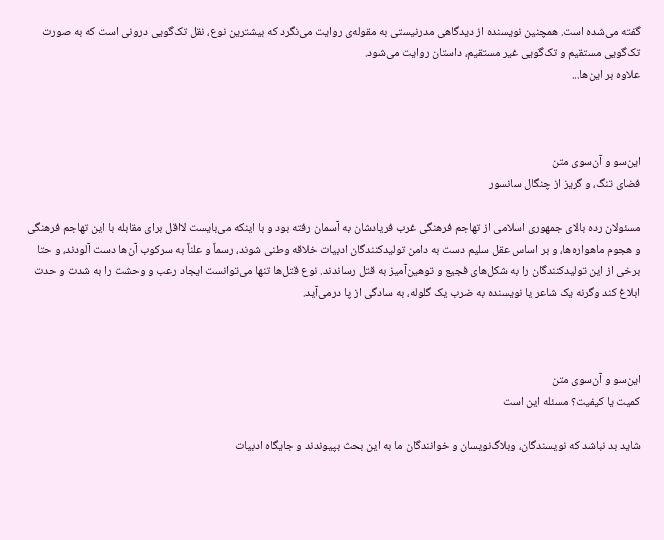گفته می‌شده است. همچنین نویسنده از دیدگاهی مدرنیستی به مقوله‌ی روایت می‌نگرد که بیشترین نوع، نقل‌ تک‌گویی درونی است که به صورت تک‌گویی مستقیم و تک‌گویی غیر مستقیم، داستان روایت می‌شود.
علاوه بر این‌ها...



این‌سو و آن‌سوی متن
فضای تنگ، و گریز از چنگال سانسور

مسئولان رده بالای جمهوری اسلامی از تهاجم‌ فرهنگی غرب فریادشان به آسمان رفته بود و با اینکه می‌بایست لااقل برای مقابله با این تهاجم فرهنگی و هجوم ماهواره‌ها، و بر اساس عقل سلیم دست به دامن تولید‌کنندگان ادبیات خلاقه وطنی شوند، رسماً و علناً به سرکوب آن‌ها دست آلودند، و حتا برخی از این تولیدکنندگان را به شکل‌های فجیع و توهین‌آمیز به قتل ‌رساندند. نوع قتل‌ها تنها می‌توانست ایجاد رعب و وحشت را به شدت و حدت ابلاغ کند وگرنه یک شاعر یا نویسنده به ضرب یک گلوله، به سادگی از پا درمی‌آید.



این‌سو و آن‌سوی متن
کميت يا کيفيت؟ مسئله اين است

شاید بد نباشد که نویسندگان، وبلاگ‌نویسان و خوانندگان ما به این بحث بپیوندند و جایگاه ادبیات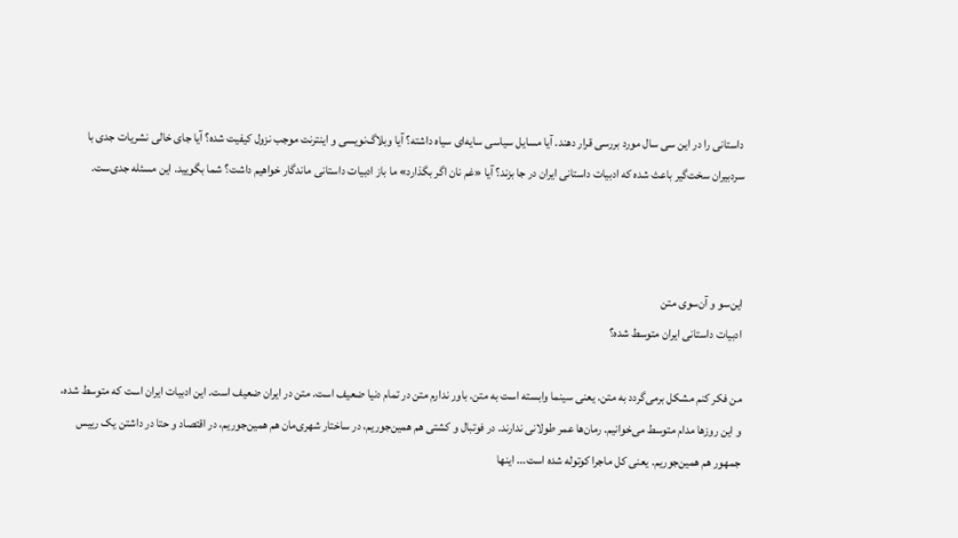داستانی را در این سی سال مورد بررسی قرار دهند. آیا مسایل سیاسی سایه‌ای سیاه داشته؟ آیا وبلاگ‌نویسی و اینترنت موجب نزول کیفیت شده؟ آیا جای خالی نشریات جدی با سردبیران سخت‌گیر باعث شده که ادبیات داستانی ایران در جا بزند؟ آیا «غم نان اگر بگذارد» ما باز ادبیات داستانی‌ ماندگار خواهیم داشت؟ شما بگویید. این مسئله جدی‌ست.



این‌سو و آن‌سوی متن
ادبيات داستانی ايران متوسط شده؟

من فکر کنم مشکل بر‌می‌گردد به متن. یعنی سینما وابسته است به متن. باور ندارم متن در تمام دنیا ضعیف است. متن در ایران ضعیف است. اين ادبیات ایران است که متوسط شده، و اين روزها مدام متوسط می‌خوانیم. رمان‌ها عمر طولانی ندارند. در فوتبال و کشتی هم همین‌جوريم، در ساختار شهری‌مان هم همین‌جوريم، در اقتصاد و حتا در داشتن یک رییس جمهور هم همین‌جوريم. یعنی کل ماجرا کوتوله شده است... اينها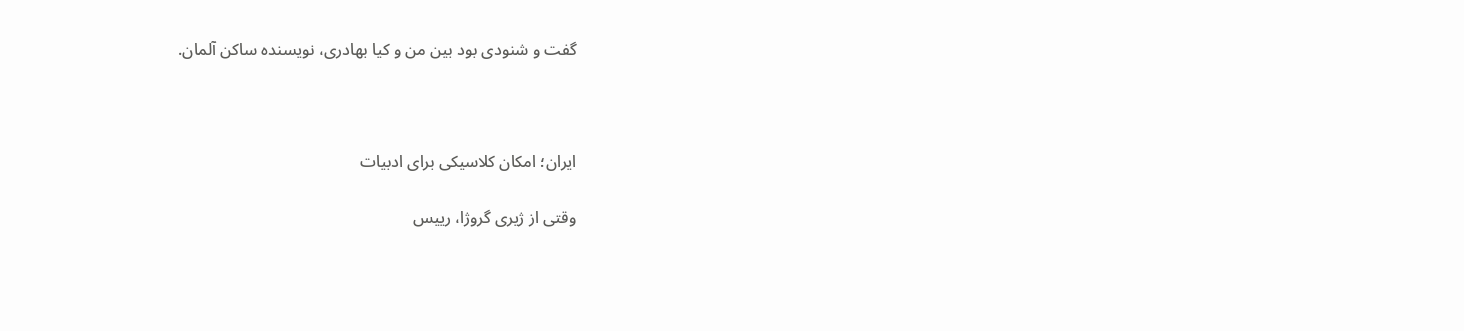گفت و شنودی بود بين من و کيا بهادری، نويسنده ساکن آلمان.



ايران؛ امکان کلاسیکی برای ادبیات

وقتی از ژيری گروژا، رییس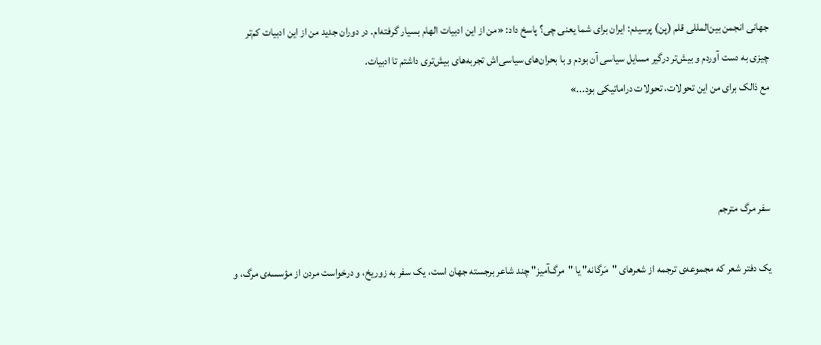جهانی انجمن بین‌المللی قلم (پن) پرسيدم: ايران برای شما يعنی چی؟ پاسخ داد: «من از این ادبیات الهام بسیار ‌گرفته‌ام. در دوران جدید من از این ادبیات کم‌تر چیزی به دست آوردم و بیش‌تر درگیر مسایل سیاسی آن بودم و با بحران‌های سیاسی‌اش تجربه‌های بیش‌تری داشتم تا ادبیات.
مع‌ ذالک برای من این تحولات، تحولات دراماتیکی بود...»



سفر مرگ مترجم

يک دفتر شعر که مجموعه‌ی ترجمه از شعرهای "مَرگانه" يا "مرگ‌آميز" چند شاعر برجسته جهان است، يک سفر به زوريخ، و درخواست مردن از مؤسسه‌ی مرگ، و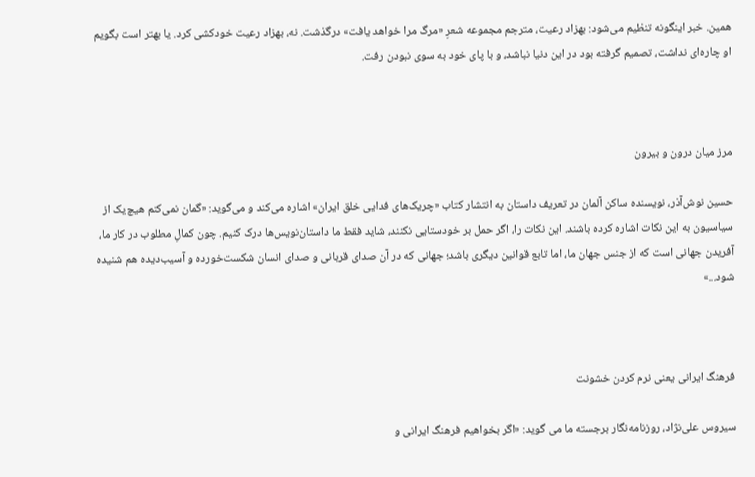همين. خبر اينگونه تنظيم می‌شود: بهزاد رعیت، مترجم مجموعه شعرِ «مرگ مرا خواهد یافت» درگذشت. نه، بهزاد رعيت خودکشی کرد. يا بهتر است بگويم او چاره‌ای نداشت، تصميم گرفته بود در اين دنيا نباشد، و با پای خود به سوی نبودن رفت.



مرز میان درون و بیرون

حسين نوش‌آذر، نويسنده ساکن آلمان در تعريف داستان به انتشار کتاب «چریک‌های فدایی خلق ایران» اشاره می‌کند و می‌گويد: «گمان نمی‌کنم هیچ‌یک از سیاسیون به این نکات اشاره کرده باشند. این نکات را، اگر حمل بر خودستایی نکنند، شاید فقط ما داستان‌نویس‌ها درک کنیم. چون کمالِ مطلوب در کار ما، آفریدن جهانی است که از جنس جهان ما، اما تابع قوانین دیگری باشد؛ جهانی که در آن صدای قربانی و صدای انسان شکست‌خورده و آسیب‌دیده هم شنیده شود...»



فرهنگ ايرانی يعنی نرم کردن خشونت

سيروس علی‌نژاد، روزنامه‌نگار برجسته ما می گويد: «اگر بخواهيم فرهنگ ایرانی و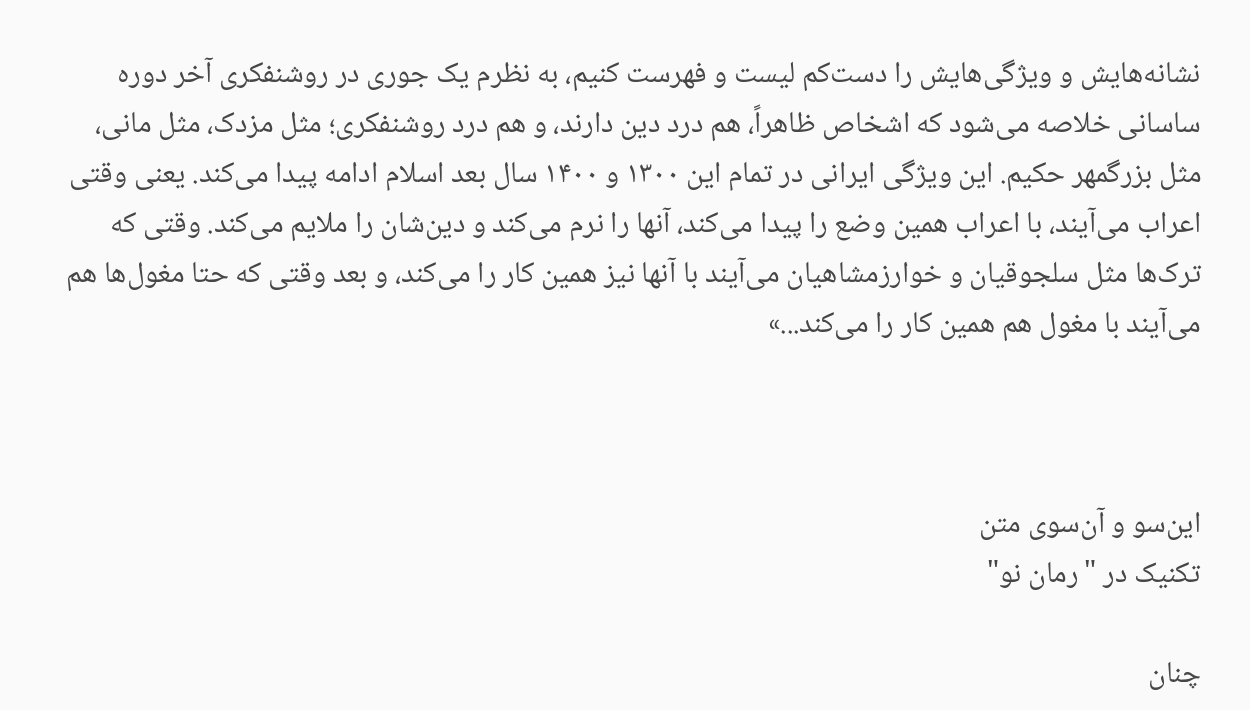نشانه‌هایش و ویژگی‌هایش را دست‌کم لیست و فهرست کنیم، به نظرم یک جوری در روشنفکری آخر دوره ساسانی خلاصه می‌شود که اشخاص ظاهراً، هم درد دین دارند، و هم درد روشنفکری؛ مثل مزدک، مثل مانی، مثل بزرگمهر حکیم. این ویژگی ايرانی در تمام این ۱۳۰۰ و ۱۴۰۰ سال بعد اسلام ادامه پیدا می‌کند. يعنی وقتی اعراب می‌آیند، با اعراب همین وضع را پیدا می‌کند، آنها را نرم می‌کند و دین‌شان را ملایم می‌کند. وقتی که ترک‌ها مثل سلجوقیان و خوارزمشاهیان می‌آیند با آنها نیز همین کار را می‌کند، و بعد وقتی که حتا مغول‌ها هم می‌آیند با مغول هم همین کار را می‌کند...»



این‌سو و آن‌سوی متن
تکنيک در "رمان نو"

چنان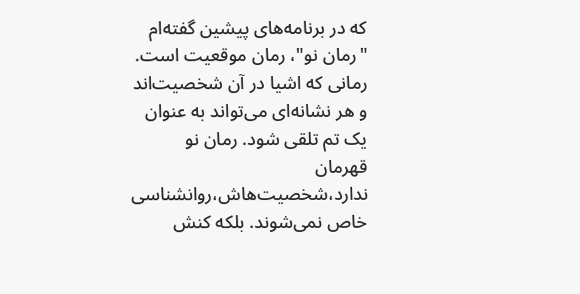که در برنامه‌های پیشین گفته‌ام "رمان نو"، رمان موقعیت است. رمانی که اشیا در آن شخصیت‌اند و هر نشانه‌ای می‌تواند به عنوان یک تم تلقی شود. رمان نو قهرمان ندارد،شخصیت‌هاش،روانشناسی خاص نمی‌شوند. بلکه کنش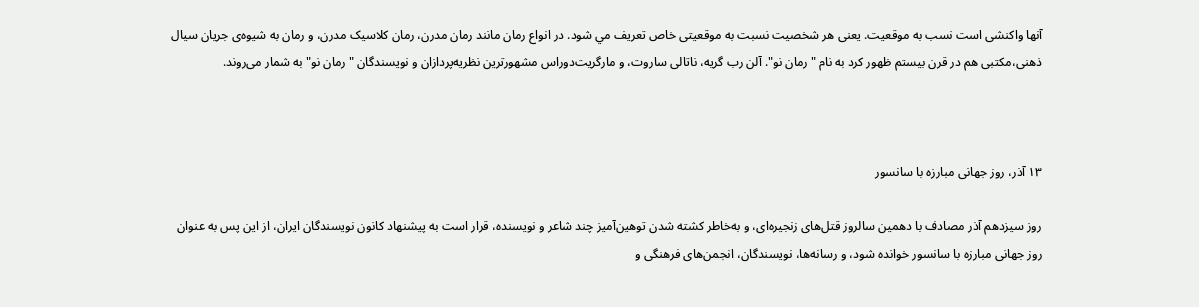آنها واکنشی است نسب به موقعیت. یعنی هر شخصیت نسبت به موقعیتی خاص تعریف مي شود. در انواع رمان مانند رمان مدرن، رمان کلاسیک‌ مدرن، و رمان به شیوه‌ی جریان سیال ذهنی،مکتبی هم در قرن بیستم ظهور کرد به نام "رمان نو". آلن‌ رب‌ گریه، ناتالی ساروت، و مارگریت‌دوراس مشهورترین نظریه‌پردازان و نویسندگان "رمان نو" به شمار می‌روند.



۱۳ آذر، روز جهانی مبارزه با سانسور

روز سيزدهم آذر مصادف با دهمين سالروز قتل‌های زنجيره‌ای، و به‌خاطر کشته شدن توهين‌آميز چند شاعر و نويسنده، قرار است به پيشنهاد کانون نويسندگان ايران، از اين پس به عنوان روز جهانی مبارزه با سانسور خوانده شود، و رسانه‌ها، نويسندگان، انجمن‌های فرهنگی و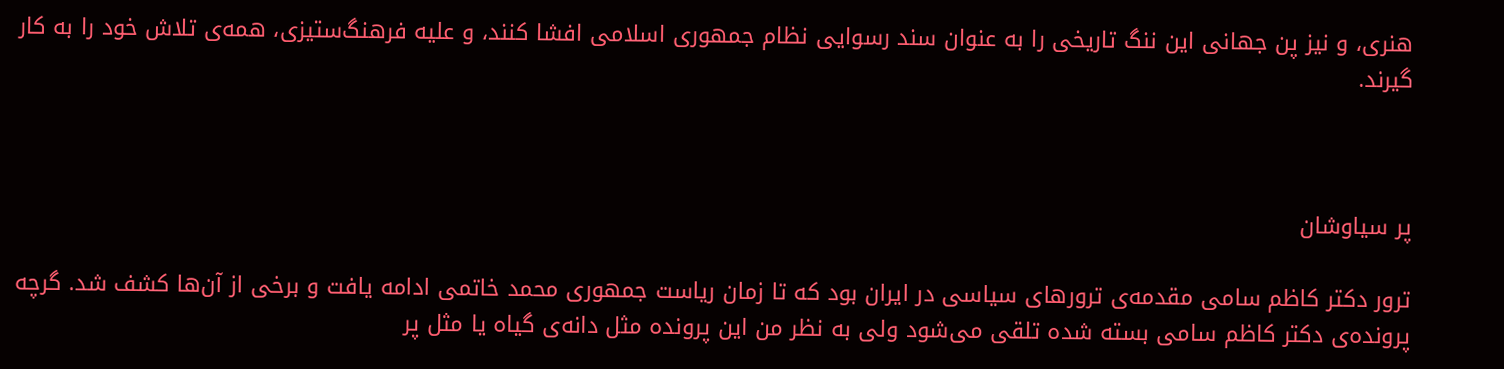هنری، و نيز پن جهانی اين ننگ تاريخی را به عنوان سند رسوايی نظام جمهوری اسلامی افشا کنند، و عليه فرهنگ‌ستيزی، همه‌ی تلاش خود را به کار گيرند.



پر سياوشان

ترور دکتر کاظم سامی مقدمه‌ی ترورهای سیاسی در ایران بود که تا زمان ریاست جمهوری محمد خاتمی ادامه یافت و برخی از آن‌ها کشف شد. گرچه پرونده‌ی دکتر کاظم سامی بسته شده تلقی می‌شود ولی به نظر من این پرونده مثل دانه‌ی گیاه یا مثل پر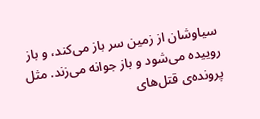سیاوشان از زمین سر باز می‌کند، و باز روییده می‌شود و باز جوانه می‌زند. مثل پرونده‌ی قتل‌های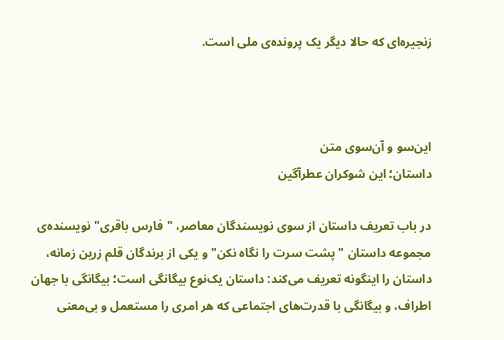زنجيره‌ای که حالا ديگر يک پرونده‌ی ملی است.



اين‌سو و آن‌سوی متن
داستان؛ اين شوکران عطرآگین

در باب تعریف داستان از سوی نویسندگان معاصر، "فارس باقری" نویسنده‌ی مجموعه داستان "پشت سرت را نگاه نکن" و یکی از برندگان قلم زرین زمانه، داستان را اینگونه تعریف می‌کند: داستان یک‌نوع بیگانگی است؛ بیگانگی با جهان اطراف، و بیگانگی با قدرت‌های اجتماعی که هر امری را مستعمل و بی‌معنی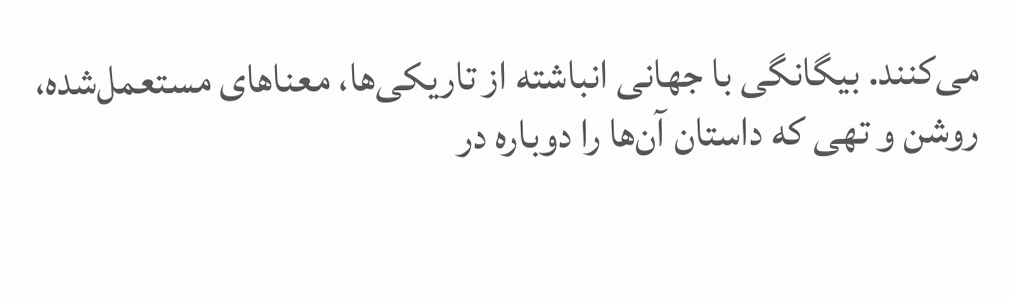می‌کنند. بیگانگی با جهانی انباشته از تاریکی‌ها، معناهای مستعمل‌شده، روشن و تهی که داستان آن‌ها را دوباره در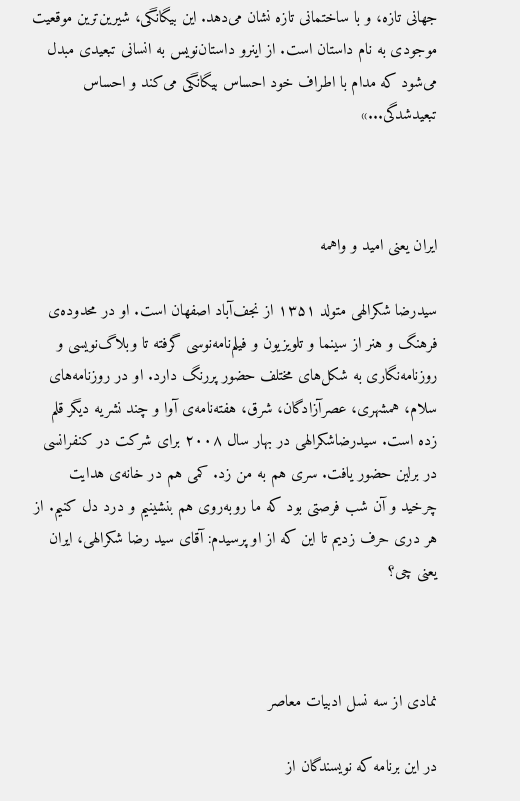جهانی تازه، و با ساختمانی تازه نشان می‌دهد. این‌ بیگانگی،‌ شيرين‌ترين موقعیت موجودی به نام داستان است. از اینرو داستان‌نویس به انسانی تبعیدی مبدل می‌شود که مدام با اطراف خود احساس بیگانگی می‌کند و احساس تبعید‌شدگی...»



ایران یعنی امید و واهمه

سید‌رضا‌ شکرالهی متولد ‌۱۳۵۱‌ از نجف‌آباد ‌اصفهان است. او در محدوده‌ی فرهنگ‌ و ‌هنر از سینما و تلویزیون و فیلم‌نامه‌نوسی گرفته تا وبلاگ‌نویسی و روزنامه‌نگاری به شکل‌های مختلف حضور پررنگ دارد. او در روزنامه‌های سلام، همشهری، عصر‌آزادگان، شرق، ‌هفته‌نامه‌ی آوا و چند نشریه دیگر قلم زده است. سید‌رضا‌شکرالهی در بهار سال ۲۰۰۸ برای شرکت در کنفرانسی در برلین حضور یافت. سری هم به من زد. کمی هم در خانه‌ی هدایت چرخید و آن شب فرصتی بود که ما روبه‌روی هم بنشینیم و درد‌ ‌دل کنیم. از هر دری حرف زدیم تا این که از او پرسیدم: آقای ‌سید ‌رضا‌ شکرالهی، ایران یعنی چی؟



نمادی از سه نسل ادبیات معاصر

در اين برنامه که نويسندگان از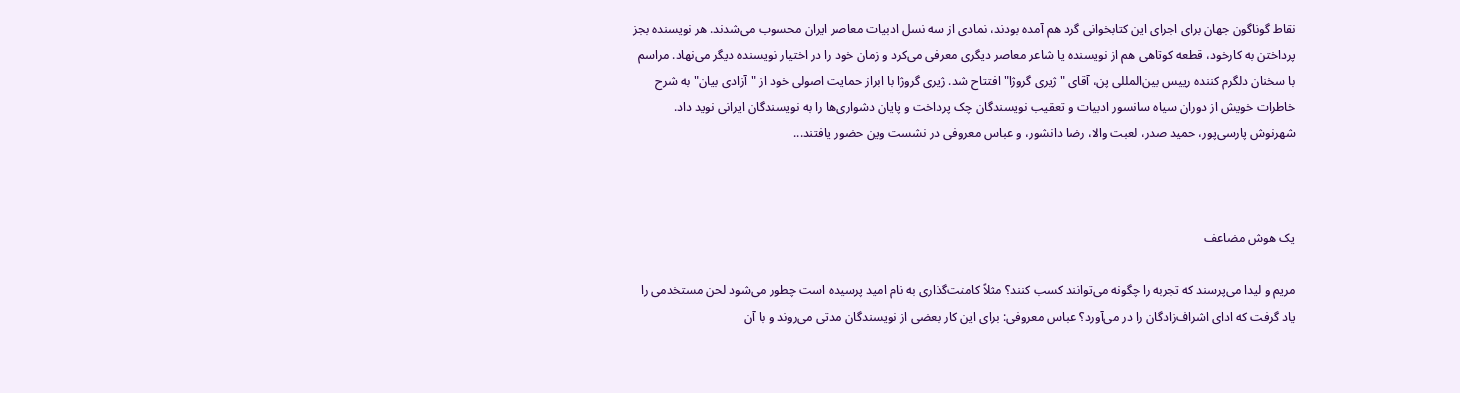نقاط گوناگون جهان برای اجرای این کتابخوانی گرد هم آمده بودند، نمادی از سه نسل ادبیات معاصر ایران محسوب می‌شدند. هر نویسنده بجز پرداختن به کارخود، قطعه کوتاهی هم از نویسنده یا شاعر معاصر دیگری معرفی می‌کرد و زمان خود را در اختیار نويسنده ديگر می‌نهاد. مراسم با سخنان دلگرم کننده ریيس بین‌المللی پن، آقای "ژیری گروژا" افتتاح شد. ژيری گروژا با ابراز حمایت اصولی خود از "آزادی بیان" به شرح خاطرات خویش از دوران سیاه سانسور ادبیات و تعقیب نویسندگان چک پرداخت و پایان دشواری‌ها را به نويسندگان ايرانی نوید داد. شهرنوش پارسی‌پور، حمید صدر، لعبت والا، رضا دانشور، و عباس معروفی در نشست وين حضور يافتند...



یک هوش مضاعف

مريم و ليدا می‌پرسند که تجربه را چگونه می‌توانند کسب کنند؟ مثلاً کامنت‌گذاری به نام امید پرسیده است چطور می‌شود لحن مستخدمی را یاد گرفت که ادای اشراف‌زادگان را در می‌آورد؟ عباس معروفی: برای این کار بعضی از نویسندگان مدتی می‌روند و با آن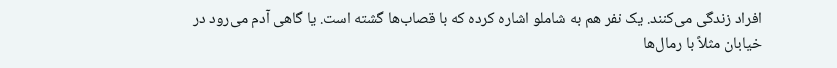افراد زندگی می‌کنند. یک نفر هم به شاملو اشاره کرده که با قصاب‌ها گشته است. یا گاهی آدم می‌رود در خیابان مثلاً با رمال‌ها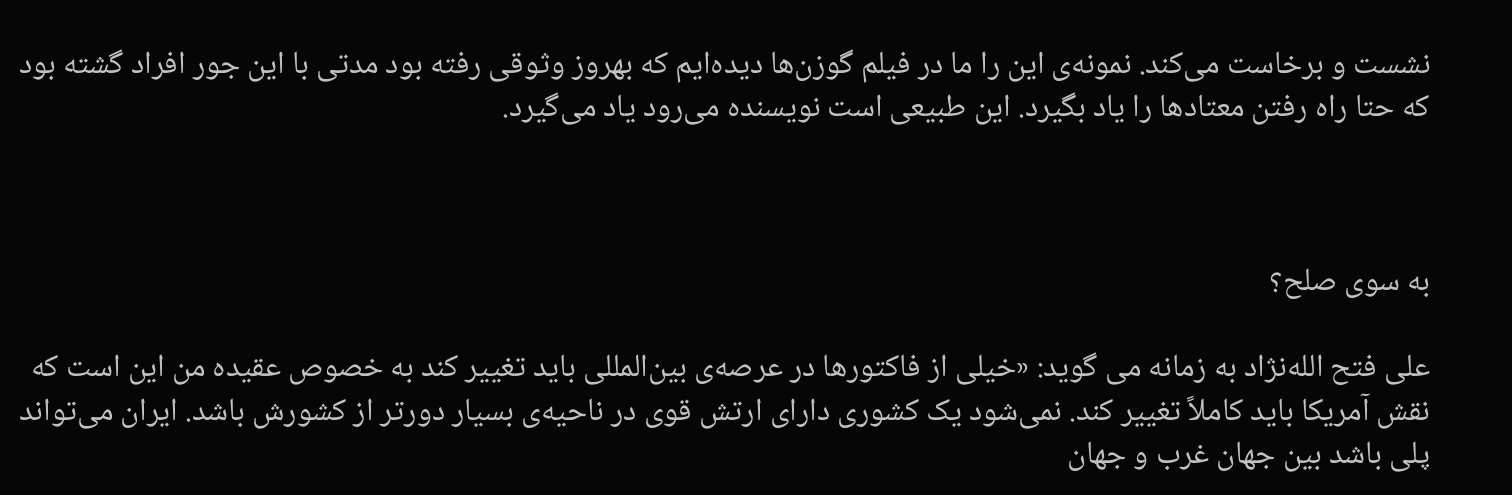نشست و ‌برخاست می‌کند. نمونه‌ی این را ما در فیلم گوزن‌ها دیده‌ایم که بهروز وثوقی رفته بود مدتی با این جور افراد گشته بود که حتا راه رفتن معتادها را یاد بگیرد. این طبیعی است نویسنده می‌رود یاد می‌گیرد.



به سوی صلح؟

علی فتح الله‌نژاد به زمانه می گويد: «خیلی از فاکتورها در عرصه‌ی بین‌المللی باید تغییر کند به خصوص عقیده من این است که نقش آمریکا باید کاملاً تغییر کند. نمی‌شود یک کشوری دارای ارتش قوی در ناحیه‌‌ی بسیار دورتر از کشورش باشد. ایران می‌‌تواند پلی باشد بین جهان غرب و جهان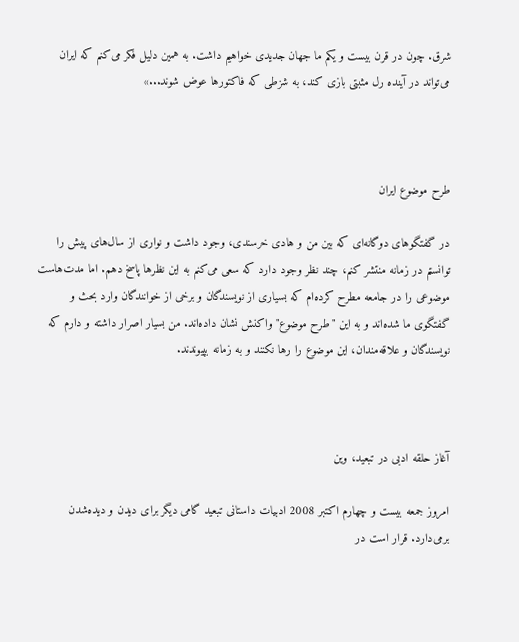شرق. چون در قرن بیست و یکم ما جهان جدیدی خواهيم داشت. به همین دلیل فکر می‌کنم که ایران می‌تواند در آینده رل مثبتی بازی کند، به شزطی که فاکتور‌ها عوض شوند...»



طرح موضوع ايران

در گفتگوهای دوگانه‌ای که بین من و هادی خرسندی، وجود داشت و نواری از سال‌های پیش را توانستم در زمانه منتشر کنم، چند نظر وجود دارد که سعی می‌کنم به این نظرها پاسخ دهم. اما مدت‌هاست موضوعی را در جامعه مطرح کرده‌ام که بسیاری از نویسندگان و برخی از خوانندگان وارد بحث و گفتگوی ما شده‌اند و به این "طرح موضوع" واکنش نشان داده‌اند. من بسیار اصرار داشته و دارم که نویسندگان و علاقه‌مندان، این موضوع را رها نکنند و به زمانه بپیوندند.



آغاز حلقه ادبی در تبعيد، وين

امروز جمعه بیست و چهارم اکتبر 2008 ادبیات داستانی تبعید گامی دیگر برای دیدن و دیده‌شدن برمی‌دارد. قرار است در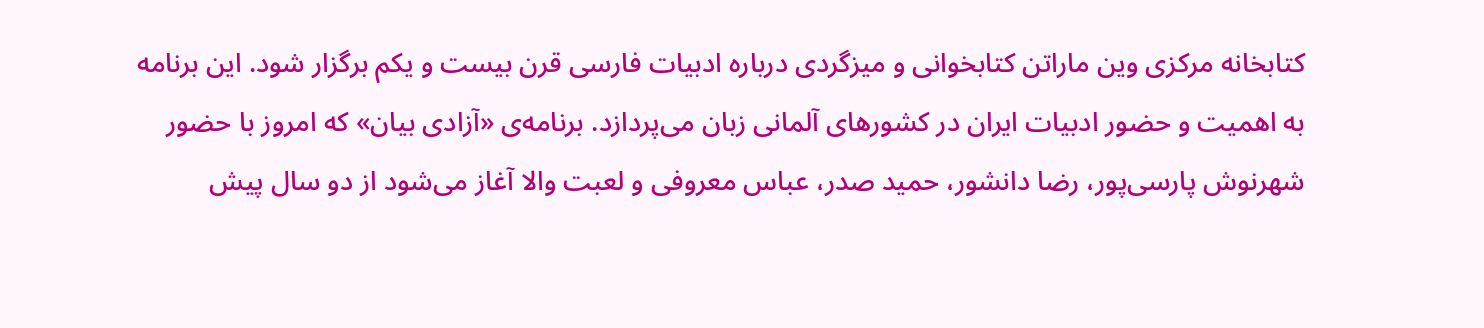کتابخانه مرکزی وین ماراتن کتابخوانی و میزگردی درباره ادبیات فارسی قرن بیست و یکم برگزار شود. این برنامه به اهمیت و حضور ادبیات ایران در کشورهای آلمانی زبان می‌پردازد. برنامه‌ی «آزادی بیان» که امروز با حضور شهرنوش پارسی‌پور،‌ رضا دانشور،‌ حمید صدر،‌ عباس معروفی و لعبت والا آغاز می‌شود از دو سال پیش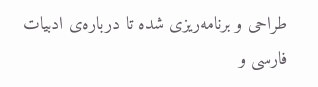طراحی و برنامه‌ریزی شده تا درباره‌ی ادبیات فارسی و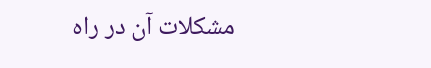مشکلات آن در راه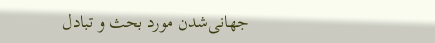جهانی‌شدن مورد بحث و تبادل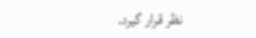نظر قرار گیرد.